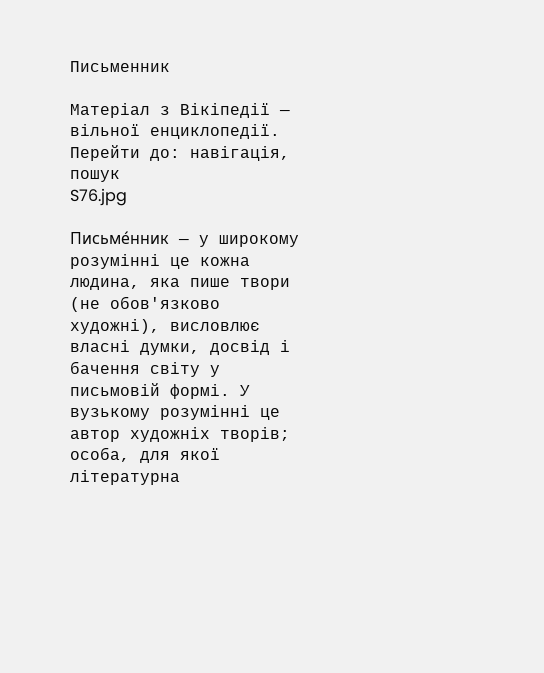Письменник

Матеріал з Вікіпедії — вільної енциклопедії.
Перейти до: навігація, пошук
S76.jpg

Письме́нник — у широкому розумінні це кожна людина, яка пише твори (не обов'язково художні), висловлює власні думки, досвід і бачення світу у письмовій формі. У вузькому розумінні це автор художніх творів; особа, для якої літературна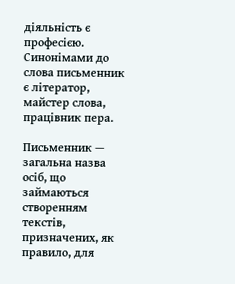діяльність є професією. Синонімами до слова письменник є літератор, майстер слова, працівник пера.

Письменник — загальна назва осіб, що займаються створенням текстів, призначених, як правило, для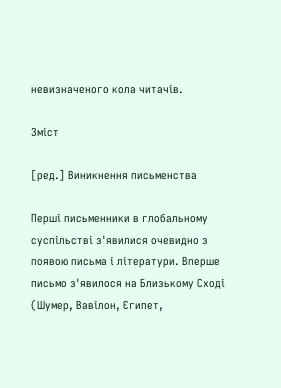невизначеного кола читачів.

Зміст

[ред.] Виникнення письменства

Перші письменники в глобальному суспільстві з'явилися очевидно з появою письма і літератури. Вперше письмо з'явилося на Близькому Сході (Шумер, Вавілон, Єгипет,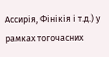Ассирія, Фінікія і т.д.) у рамках тогочасних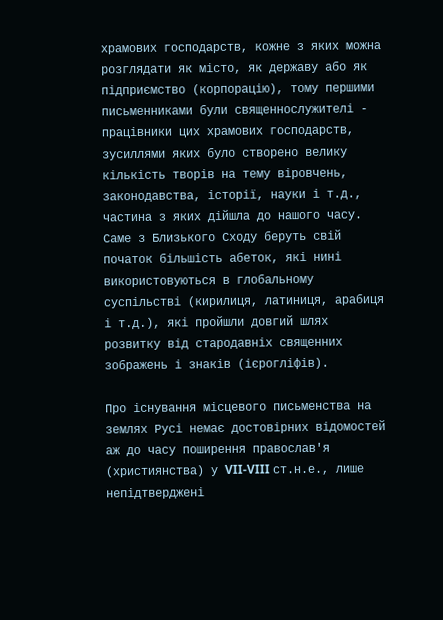храмових господарств, кожне з яких можна розглядати як місто, як державу або як підприємство (корпорацію), тому першими письменниками були священнослужителі - працівники цих храмових господарств, зусиллями яких було створено велику кількість творів на тему віровчень, законодавства, історії, науки і т.д., частина з яких дійшла до нашого часу. Саме з Близького Сходу беруть свій початок більшість абеток, які нині використовуються в глобальному суспільстві (кирилиця, латиниця, арабиця і т.д.), які пройшли довгий шлях розвитку від стародавніх священних зображень і знаків (ієрогліфів).

Про існування місцевого письменства на землях Русі немає достовірних відомостей аж до часу поширення православ'я (християнства) у VII-VIII ст.н.е., лише непідтверджені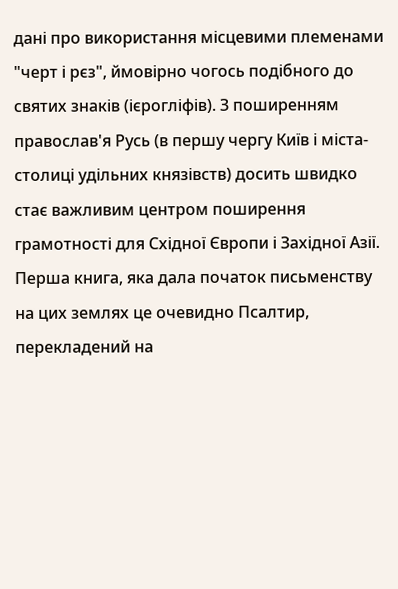дані про використання місцевими племенами "черт і рєз", ймовірно чогось подібного до святих знаків (ієрогліфів). З поширенням православ'я Русь (в першу чергу Київ і міста-столиці удільних князівств) досить швидко стає важливим центром поширення грамотності для Східної Європи і Західної Азії. Перша книга, яка дала початок письменству на цих землях це очевидно Псалтир, перекладений на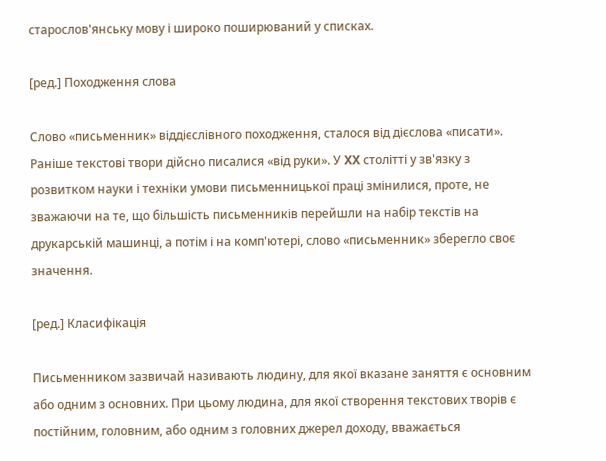старослов'янську мову і широко поширюваний у списках.

[ред.] Походження слова

Слово «письменник» віддієслівного походження, сталося від дієслова «писати». Раніше текстові твори дійсно писалися «від руки». У XX столітті у зв'язку з розвитком науки і техніки умови письменницької праці змінилися, проте, не зважаючи на те, що більшість письменників перейшли на набір текстів на друкарській машинці, а потім і на комп'ютері, слово «письменник» зберегло своє значення.

[ред.] Класифікація

Письменником зазвичай називають людину, для якої вказане заняття є основним або одним з основних. При цьому людина, для якої створення текстових творів є постійним, головним, або одним з головних джерел доходу, вважається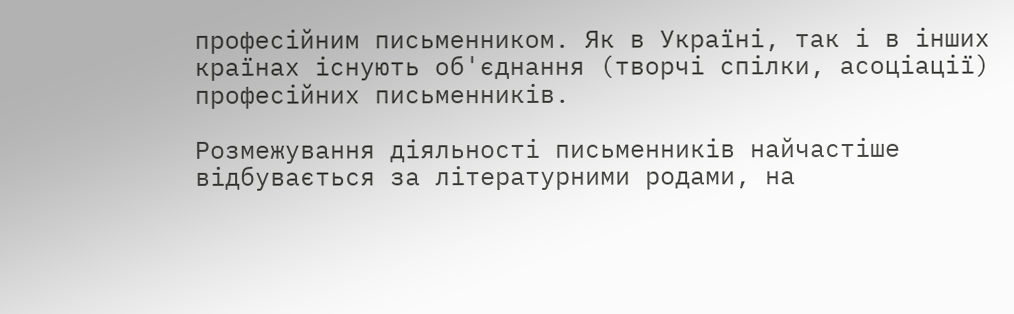професійним письменником. Як в Україні, так і в інших країнах існують об'єднання (творчі спілки, асоціації) професійних письменників.

Розмежування діяльності письменників найчастіше відбувається за літературними родами, на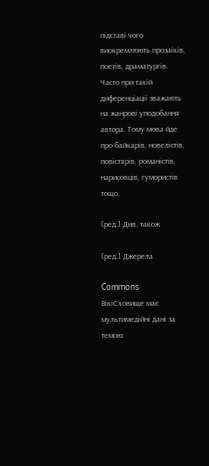підставі чого виокремлюють прозаїків, поетів, драматургів. Часто при такій диференціації зважають на жанрові уподобання автора. Тому мова йде про байкарів, новелістів, повістярів, романістів, нарисовців, гумористів тощо.

[ред.] Див. також

[ред.] Джерела

Commons
ВікіСховище має мультимедійні дані за темою: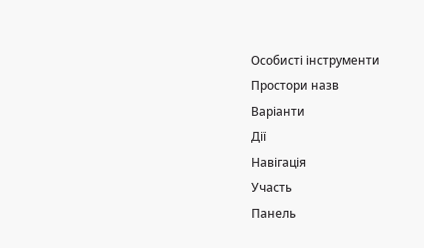Особисті інструменти
Простори назв
Варіанти
Дії
Навігація
Участь
Панель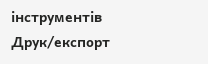інструментів
Друк/експорт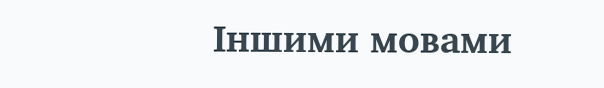Іншими мовами